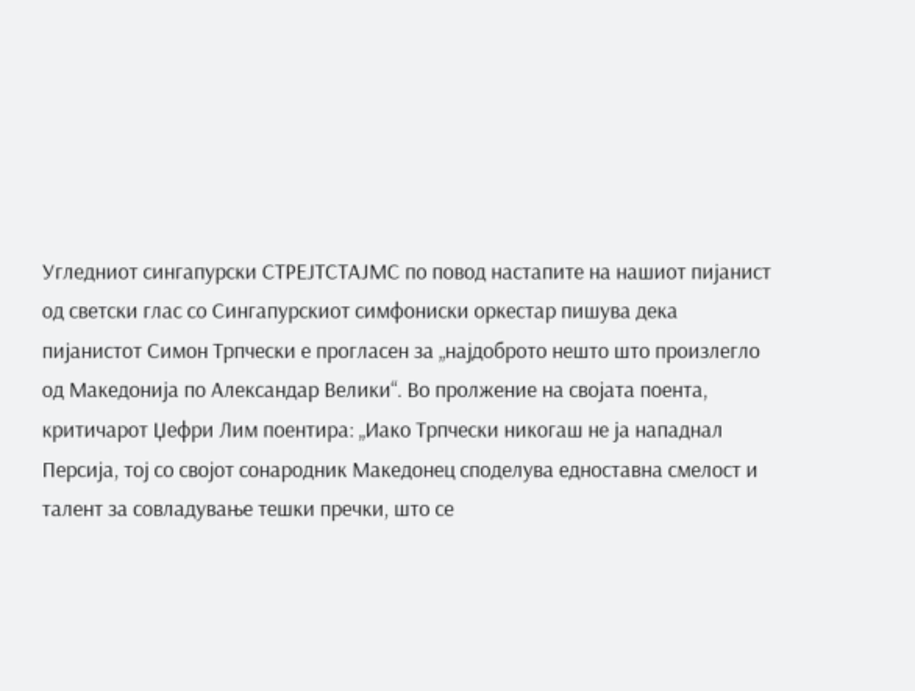Угледниот сингапурски СТРЕЈТСТАЈМС по повод настапите на нашиот пијанист од светски глас со Сингапурскиот симфониски оркестар пишува дека пијанистот Симон Трпчески е прогласен за „најдоброто нешто што произлегло од Македонија по Александар Велики“. Во пролжение на својата поента, критичарот Џефри Лим поентира: „Иако Трпчески никогаш не ја нападнал Персија, тој со својот сонародник Македонец споделува едноставна смелост и талент за совладување тешки пречки, што се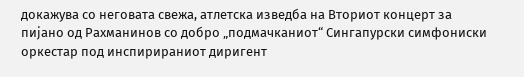докажува со неговата свежа, атлетска изведба на Вториот концерт за пијано од Рахманинов со добро „подмачканиот“ Сингапурски симфониски оркестар под инспирираниот диригент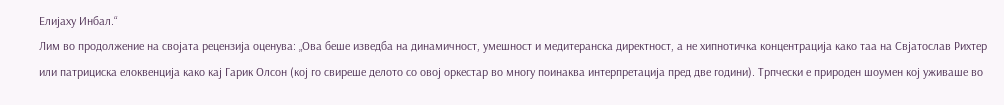Елијаху Инбал.“
Лим во продолжение на својата рецензија оценува: „Ова беше изведба на динамичност, умешност и медитеранска директност, а не хипнотичка концентрација како таа на Свјатослав Рихтер или патрициска елоквенција како кај Гарик Олсон (кој го свиреше делото со овој оркестар во многу поинаква интерпретација пред две години). Трпчески е природен шоумен кој уживаше во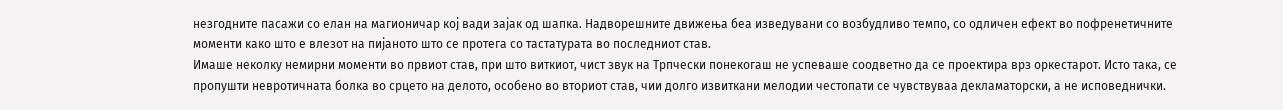незгодните пасажи со елан на магионичар кој вади зајак од шапка. Надворешните движења беа изведувани со возбудливо темпо, со одличен ефект во пофренетичните моменти како што е влезот на пијаното што се протега со тастатурата во последниот став.
Имаше неколку немирни моменти во првиот став, при што виткиот, чист звук на Трпчески понекогаш не успеваше соодветно да се проектира врз оркестарот. Исто така, се пропушти невротичната болка во срцето на делото, особено во вториот став, чии долго извиткани мелодии честопати се чувствуваа декламаторски, а не исповеднички.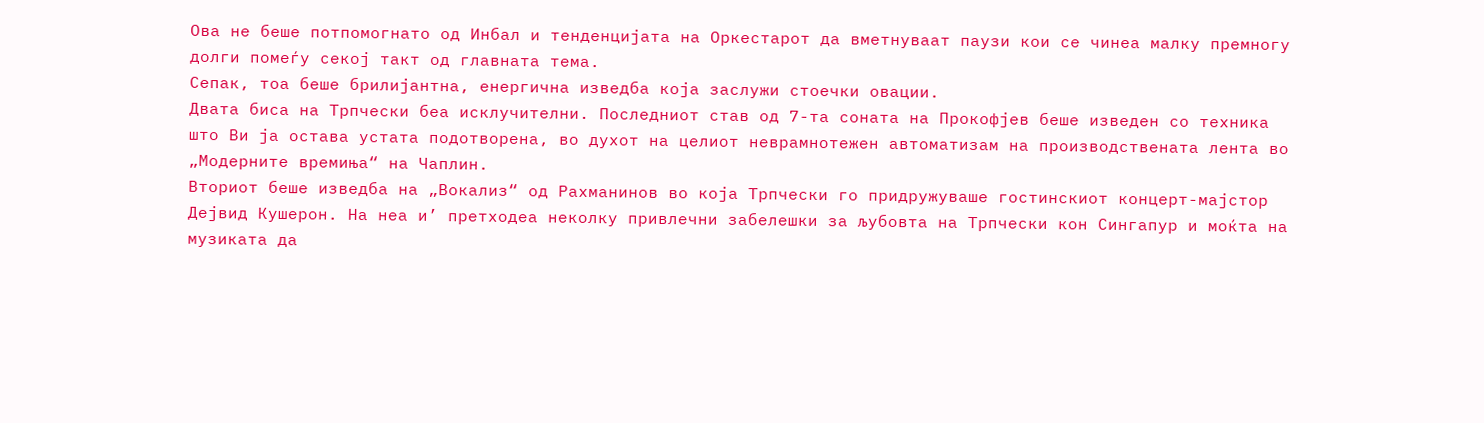Ова не беше потпомогнато од Инбал и тенденцијата на Оркестарот да вметнуваат паузи кои се чинеа малку премногу долги помеѓу секој такт од главната тема.
Сепак, тоа беше брилијантна, енергична изведба која заслужи стоечки овации.
Двата биса на Трпчески беа исклучителни. Последниот став од 7-та соната на Прокофјев беше изведен со техника што Ви ја остава устата подотворена, во духот на целиот неврамнотежен автоматизам на производствената лента во „Модерните времиња“ на Чаплин.
Вториот беше изведба на „Вокализ“ од Рахманинов во која Трпчески го придружуваше гостинскиот концерт-мајстор Дејвид Кушерон. На неа и’ претходеа неколку привлечни забелешки за љубовта на Трпчески кон Сингапур и моќта на музиката да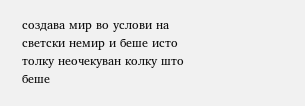создава мир во услови на светски немир и беше исто толку неочекуван колку што беше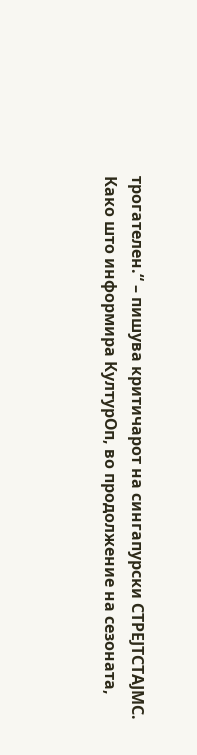трогателен.“ – пишува критичарот на сингапурски СТРЕЈТСТАЈМС.
Како што информира КултурОп, во продолжение на сезоната,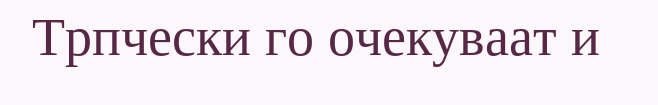Трпчески го очекуваат и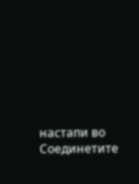настапи во Соединетите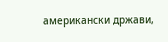американски држави,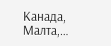Канада, Малта,…